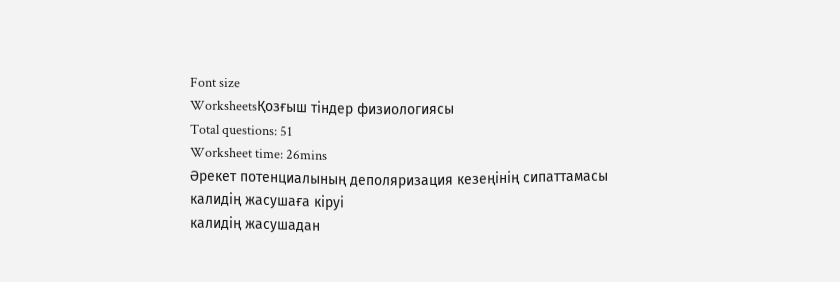Font size
WorksheetsҚозғыш тіндер физиологиясы
Total questions: 51
Worksheet time: 26mins
Əрекет потенциалының деполяризация кезеңінің сипаттамасы
калидің жасушаға кiруi
калидің жасушадан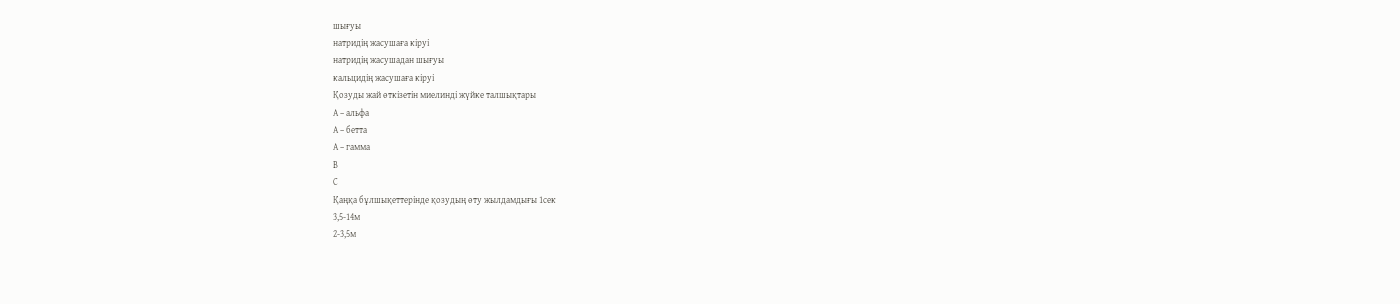шығуы
натридің жасушаға кiруi
натридің жасушадан шығуы
кальцидің жасушаға кіруі
Қозуды жай өткiзетiн миелинді жүйке талшықтары
А – альфа
А – бетта
А – гамма
В
С
Қаңқа бұлшықеттерiнде қозудың өту жылдамдығы 1сек
3,5-14м
2-3,5м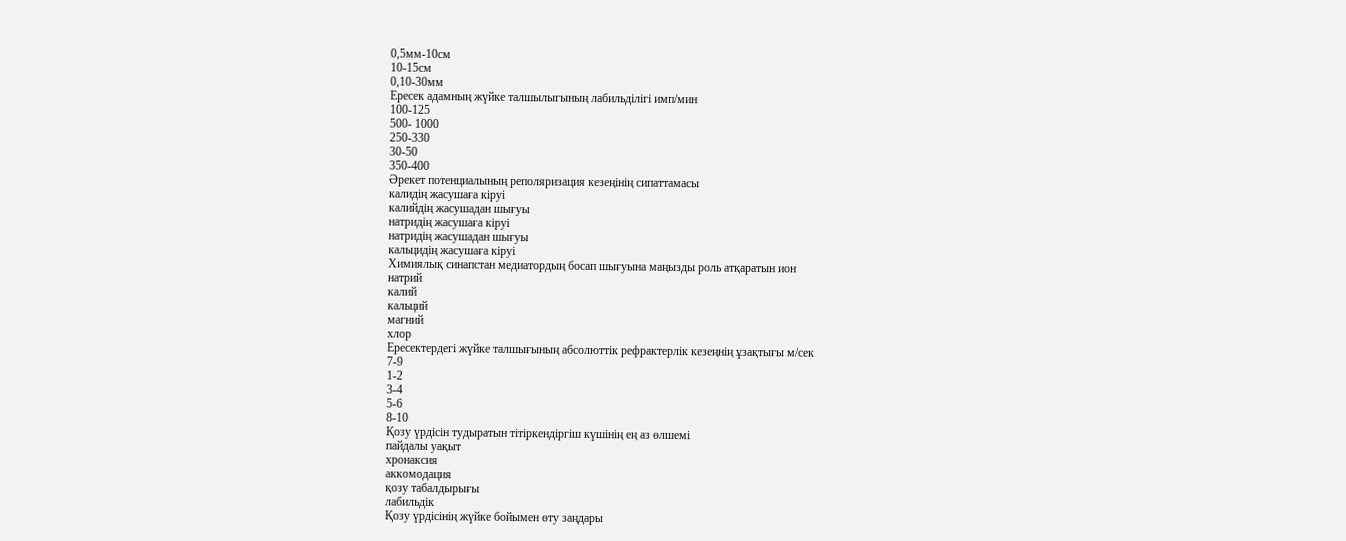0,5мм-10см
10-15см
0,10-30мм
Ересек адамның жүйке талшылыгының лабильдiлiгi имп/мин
100-125
500- 1000
250-330
30-50
350-400
Əрекет потенциалының реполяризация кезеңiнің сипаттамасы
калидің жасушаға кiруi
калийдің жасушадан шығуы
натридің жасушаға кiруi
натридің жасушадан шығуы
кальцидің жасушаға кіруі
Химиялық синапстан медиатордың босап шығуына маңызды роль атқаратын ион
натрий
калий
кальций
магний
хлор
Ересектердегі жүйке талшығының абсолюттiк рефрактерлiк кезеңнің ұзақтығы м/сек
7-9
1-2
3-4
5-6
8-10
Қозу үрдісін тудыратын тiтiркендiргiш күшінің ең аз өлшемі
пайдалы уақыт
хронаксия
аккомодация
қозу табалдырығы
лабильдiк
Қозу үрдісінің жүйке бойымен өту заңдары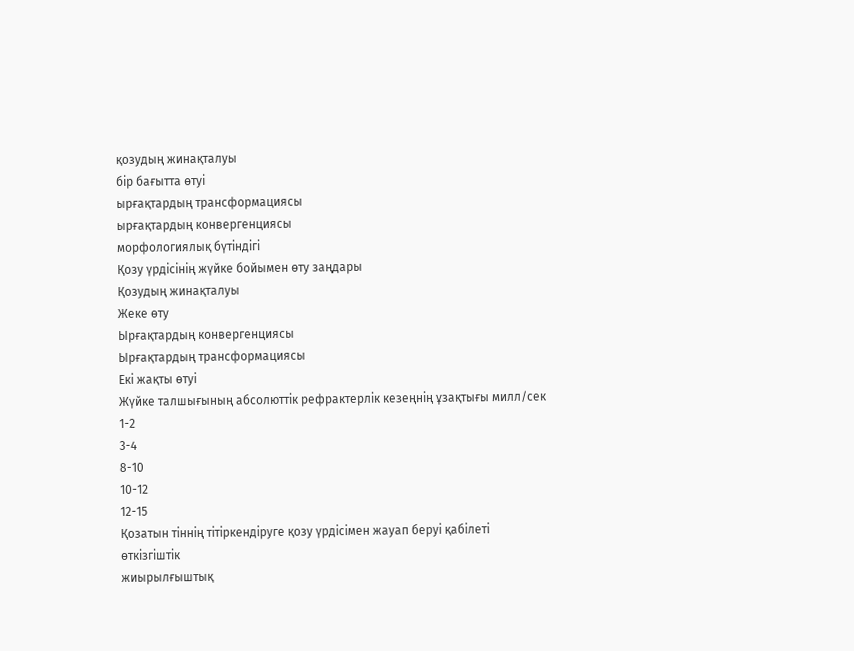қозудың жинақталуы
бір бағытта өтуі
ырғақтардың трансформациясы
ырғақтардың конвергенциясы
морфологиялық бүтіндігі
Қозу үрдісінің жүйке бойымен өту заңдары
Қозудың жинақталуы
Жеке өту
Ырғақтардың конвергенциясы
Ырғақтардың трансформациясы
Екі жақты өтуі
Жүйке талшығының абсолюттік рефрактерлік кезеңнің ұзақтығы милл/сек
1-2
3-4
8-10
10-12
12-15
Қозатын тіннің тітіркендіруге қозу үрдісімен жауап беруі қабілеті
өткізгіштік
жиырылғыштық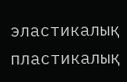эластикалық
пластикалық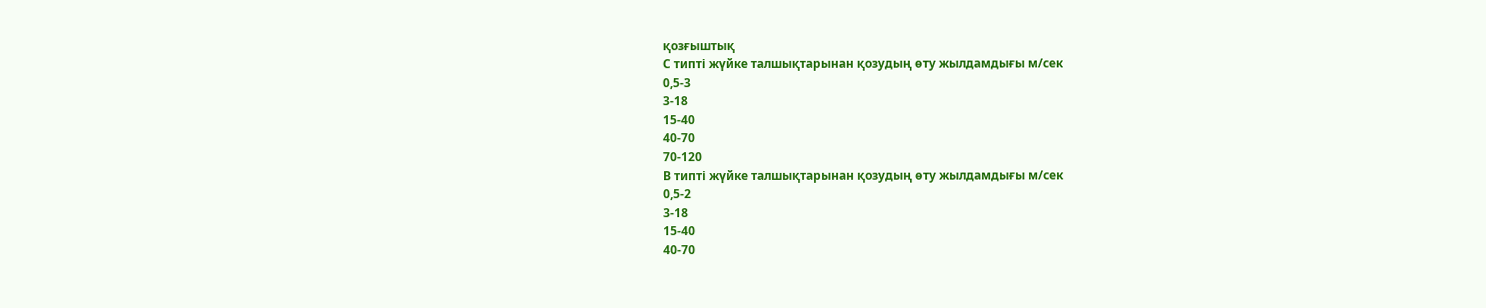қозғыштық
С типті жүйке талшықтарынан қозудың өту жылдамдығы м/сек
0,5-3
3-18
15-40
40-70
70-120
В типті жүйке талшықтарынан қозудың өту жылдамдығы м/сек
0,5-2
3-18
15-40
40-70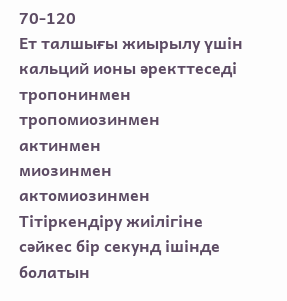70-120
Ет талшығы жиырылу үшін кальций ионы əректтеседі
тропонинмен
тропомиозинмен
актинмен
миозинмен
актомиозинмен
Тітіркендіру жиілігіне сəйкес бір секунд ішінде болатын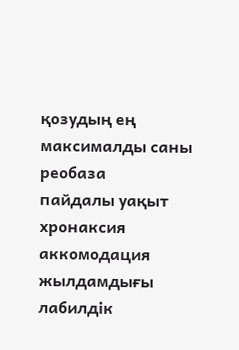қозудың ең максималды саны
реобаза
пайдалы уақыт
хронаксия
аккомодация жылдамдығы
лабилдік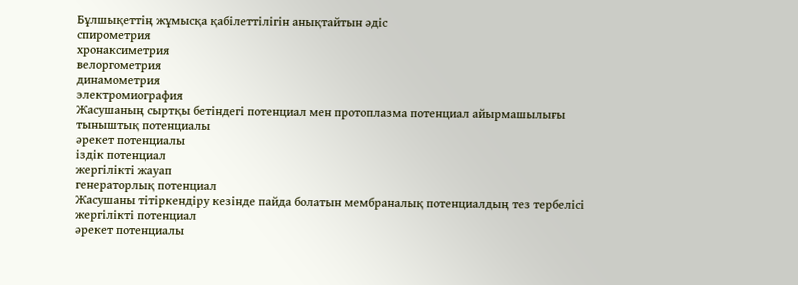Бұлшықеттің жұмысқа қабілеттілігін анықтайтын əдіс
спирометрия
хронаксиметрия
велоргометрия
динамометрия
электромиография
Жасушаның сыртқы бетіндегі потенциал мен протоплазма потенциал айырмашылығы
тыныштық потенциалы
əрекет потенциалы
іздік потенциал
жергілікті жауап
генераторлық потенциал
Жасушаны тiтiркендiру кезiнде пайда болатын мембраналық потенциалдың тез тербелiсi
жергiлiктi потенциал
əрекет потенциалы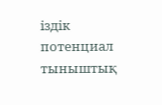іздiк потенциал
тыныштық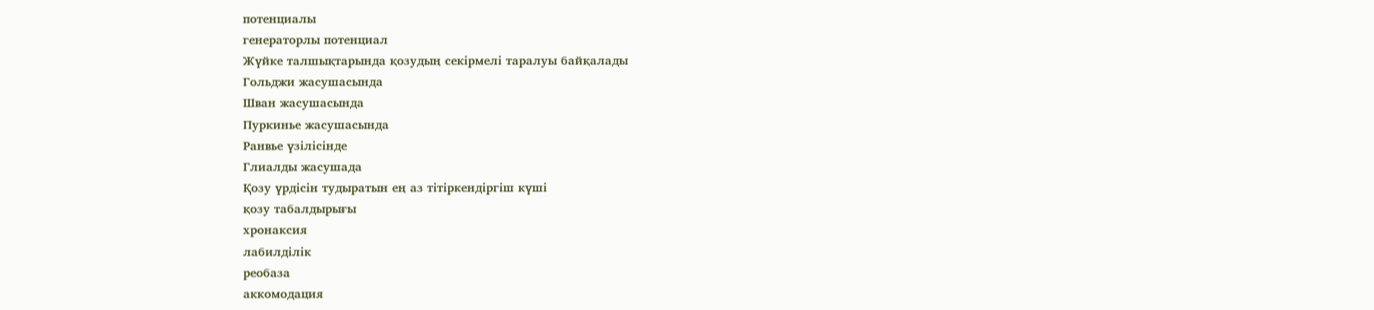потенциалы
генераторлы потенциал
Жүйке талшықтарында қозудың секірмелі таралуы байқалады
Гольджи жасушасында
Шван жасушасында
Пуркинье жасушасында
Ранвье үзілісінде
Глиалды жасушада
Қозу үрдісін тудыратын ең аз тітіркендіргіш күші
қозу табалдырығы
хронаксия
лабилділік
реобаза
аккомодация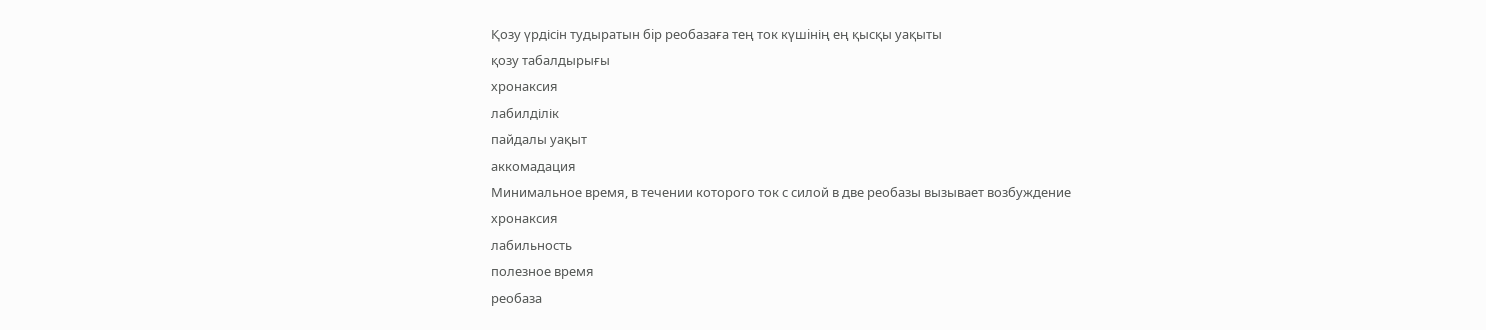Қозу үрдісін тудыратын бiр реобазаға тең ток күшiнің ең қысқы уақыты
қозу табалдырығы
хронаксия
лабилділік
пайдалы уақыт
аккомадация
Минимальное время, в течении которого ток с силой в две реобазы вызывает возбуждение
хронаксия
лабильность
полезное время
реобаза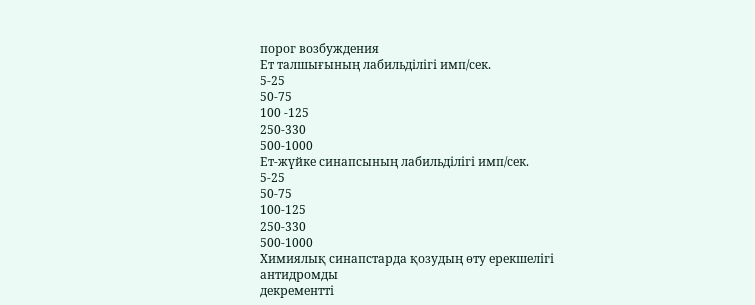порог возбуждения
Ет талшығының лабильділігі имп/сек.
5-25
50-75
100 -125
250-330
500-1000
Ет-жүйке синапсының лабильділігі имп/сек.
5-25
50-75
100-125
250-330
500-1000
Химиялық синапстарда қозудың өту ерекшелігі
антидромды
декрементті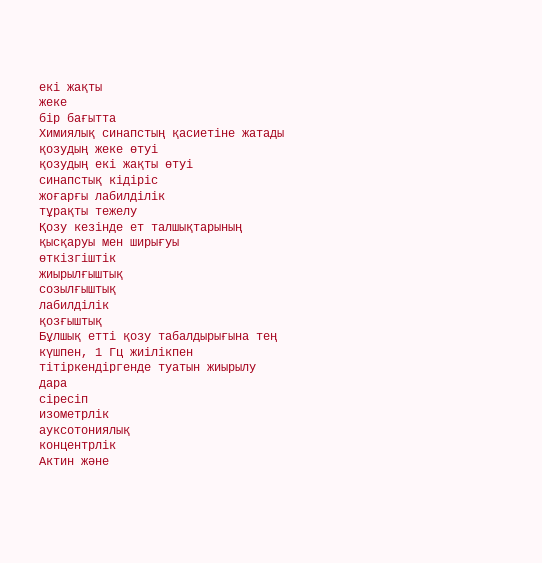екі жақты
жеке
бір бағытта
Химиялық синапстың қасиетіне жатады
қозудың жеке өтуі
қозудың екі жақты өтуі
синапстық кідіріс
жоғарғы лабилділік
тұрақты тежелу
Қозу кезінде ет талшықтарының қысқаруы мен ширығуы
өткізгіштік
жиырылғыштық
созылғыштық
лабилділік
қозғыштық
Бұлшық еттi қозу табалдырығына тең күшпен, 1 Гц жиiлiкпен тiтiркендiргенде туатын жиырылу
дара
сiресiп
изометрлiк
ауксотониялық
концентрлiк
Актин жəне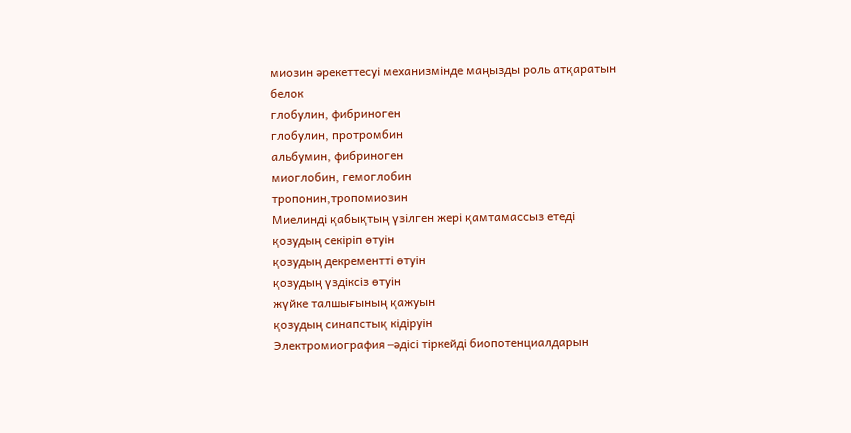миозин əрекеттесуі механизмінде маңызды роль атқаратын белок
глобулин, фибриноген
глобулин, протромбин
альбумин, фибриноген
миоглобин, гемоглобин
тропонин,тропомиозин
Миелинді қабықтың үзілген жері қамтамассыз етеді
қозудың секіріп өтуін
қозудың декрементті өтуін
қозудың үздіксіз өтуін
жүйке талшығының қажуын
қозудың синапстық кідіруін
Электромиография –əдісі тіркейді биопотенциалдарын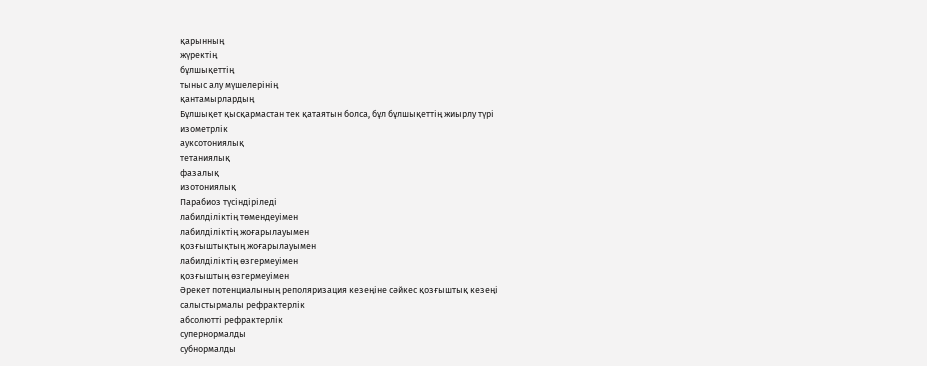қарынның
жүректің
бұлшықеттің
тыныс алу мүшелерінің
қантамырлардың
Бұлшықет қысқармастан тек қатаятын болса, бұл бұлшықеттің жиырлу түрі
изометрлік
ауксотониялық
тетаниялық
фазалық
изотониялық
Парабиоз түсіндіріледі
лабилділіктің төмендеуімен
лабилділіктің жоғарылауымен
қозғыштықтың жоғарылауымен
лабилділіктің өзгермеуімен
қозғыштың өзгермеуімен
Әрекет потенциалының реполяризация кезеңіне сəйкес қозғыштық кезеңі
салыстырмалы рефрактерлік
абсолютті рефрактерлік
супернормалды
субнормалды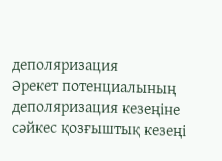деполяризация
Әрекет потенциалының деполяризация кезеңіне сəйкес қозғыштық кезеңі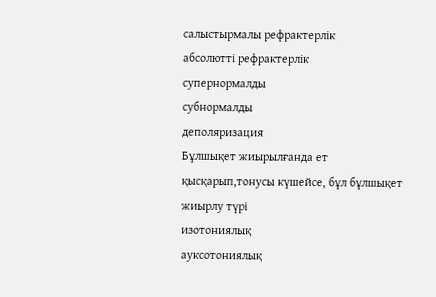салыстырмалы рефрактерлік
абсолютті рефрактерлік
супернормалды
субнормалды
деполяризация
Бұлшықет жиырылғанда ет қысқарып,тонусы күшейсе, бұл бұлшықет жиырлу түрі
изотониялық
ауксотониялық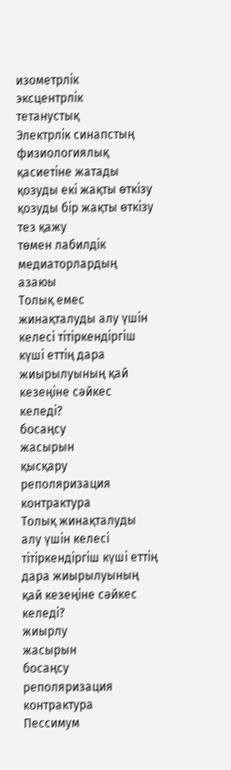изометрлiк
эксцентрлiк
тетанустық
Электрлік синапстың физиологиялық қасиетіне жатады
қозуды екі жақты өткізу
қозуды бір жақты өткізу
тез қажу
төмен лабилдік
медиаторлардың азаюы
Толық емес жинақталуды алу үшiн келесі тiтiркендіргіш күші еттің дара жиырылуының қай кезеңiне сəйкес келеді?
босаңсу
жасырын
қысқару
реполяризация
контрактура
Толық жинақталуды алу үшiн келесі тiтiркендіргіш күші еттің дара жиырылуының қай кезеңiне сəйкес келеді?
жиырлу
жасырын
босаңсу
реполяризация
контрактура
Пессимум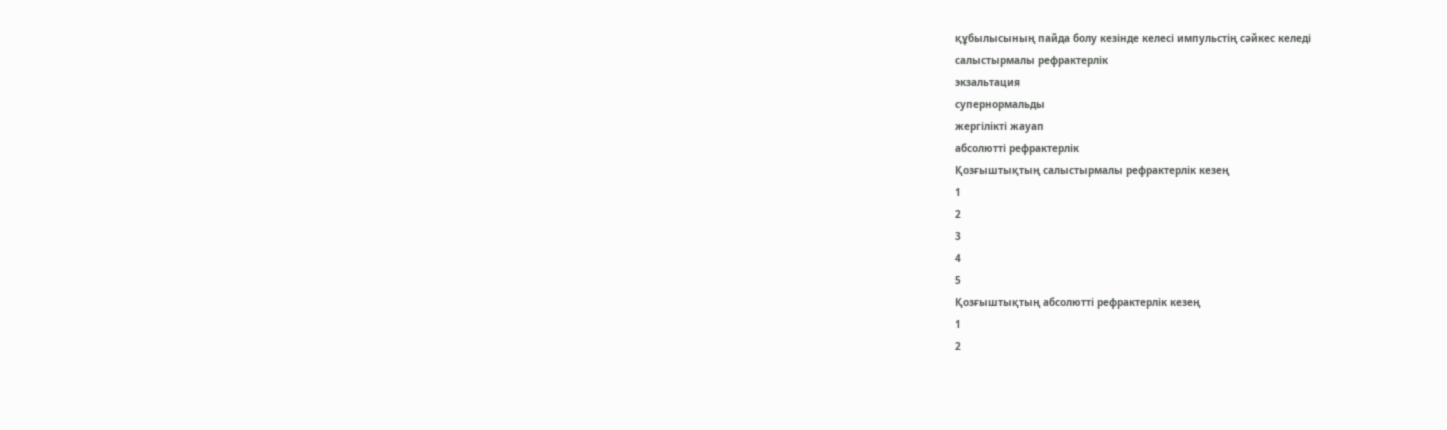құбылысының пайда болу кезінде келесі импульстің сəйкес келеді
салыстырмалы рефрактерлік
экзальтация
супернормальды
жергілікті жауап
абсолютті рефрактерлік
Қозғыштықтың салыстырмалы рефрактерлік кезең
1
2
3
4
5
Қозғыштықтың абсолютті рефрактерлік кезең
1
2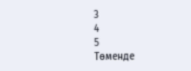3
4
5
Төменде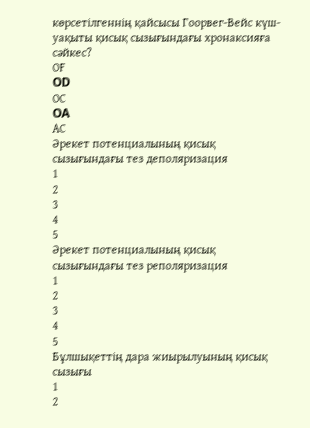көрсетілгеннің қайсысы Гоорвег-Вейс күш-уақыты қисық сызығындағы хронаксияға сəйкес?
ОF
OD
OС
OA
АС
Əрекет потенциалының қисық сызығындағы тез деполяризация
1
2
3
4
5
Əрекет потенциалының қисық сызығындағы тез реполяризация
1
2
3
4
5
Бұлшықеттiң дара жиырылуының қисық сызығы
1
2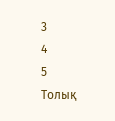3
4
5
Толық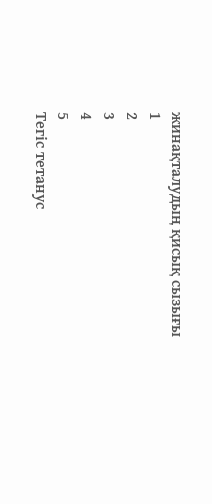жинақталудың қисық сызығы
1
2
3
4
5
Тегiс тетанус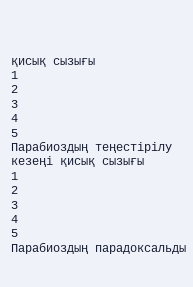қисық сызығы
1
2
3
4
5
Парабиоздың теңестiрiлу кезеңi қисық сызығы
1
2
3
4
5
Парабиоздың парадоксальды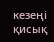кезеңі қисық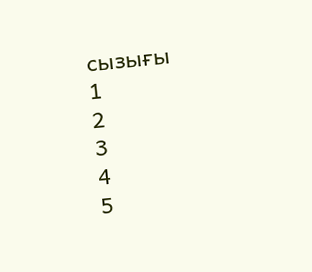сызығы
1
2
3
4
5